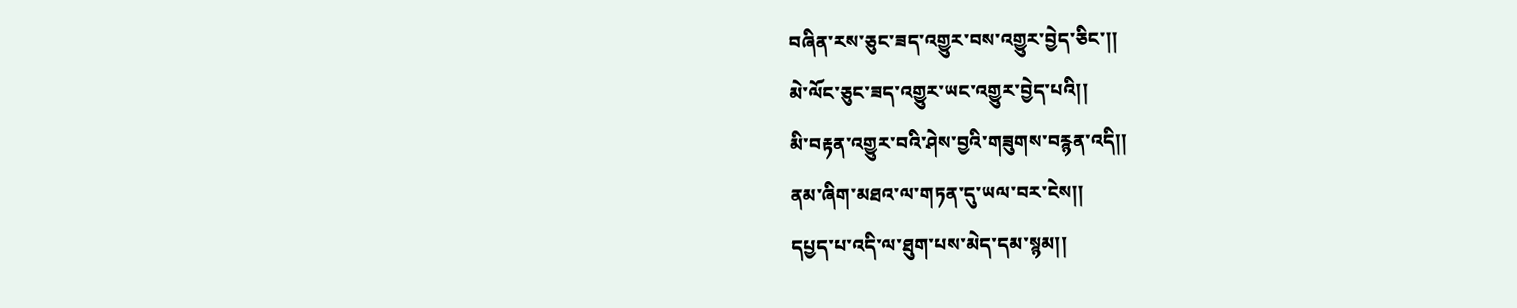བཞིན་རས་ཅུང་ཟད་འགྱུར་བས་འགྱུར་བྱེད་ཅིང་།།
མེ་ལོང་ཅུང་ཟད་འགྱུར་ཡང་འགྱུར་བྱེད་པའི།།
མི་བརྟན་འགྱུར་བའི་ཤེས་བྱའི་གཟུགས་བརྙན་འདི།།
ནམ་ཞིག་མཐའ་ལ་གཏན་དུ་ཡལ་བར་ངེས།།
དཔྱད་པ་འདི་ལ་ཐུག་པས་མེད་དམ་སྙམ།།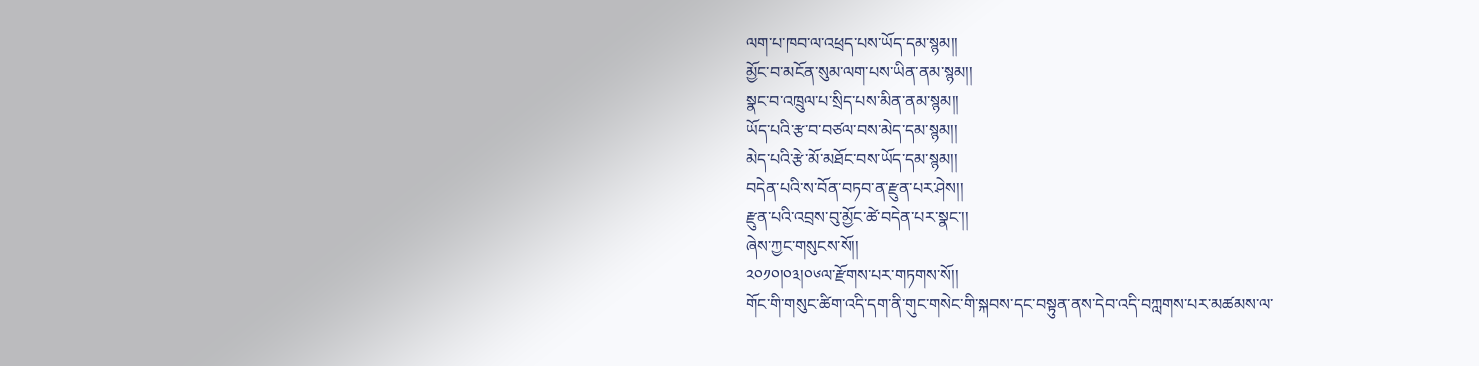ལག་པ་ཁབ་ལ་འཕྲད་པས་ཡོད་དམ་སྙམ།།
མྱོང་བ་མངོན་སུམ་ལག་པས་ཡིན་ནམ་སྙམ།།
སྣང་བ་འཁྲུལ་པ་སྲིད་པས་མིན་ནམ་སྙམ།།
ཡོད་པའི་རྩ་བ་བཙལ་བས་མེད་དམ་སྙམ།།
མེད་པའི་རྩེ་མོ་མཐོང་བས་ཡོད་དམ་སྙམ།།
བདེན་པའི་ས་བོན་བཏབ་ན་རྫུན་པར་ཤེས།།
རྫུན་པའི་འབྲས་བུ་མྱོང་ཚེ་བདེན་པར་སྣང་།།
ཞེས་ཀྱང་གསུངས་སོ།།
༢༠༡༠།༠༣།༠༦ལ་རྫོགས་པར་གཏགས་སོ།།
གོང་གི་གསུང་ཚིག་འདི་དག་ནི་གུང་གསེང་གི་སྐབས་དང་བསྟུན་ནས་དེབ་འདི་བཀླགས་པར་མཚམས་ལ་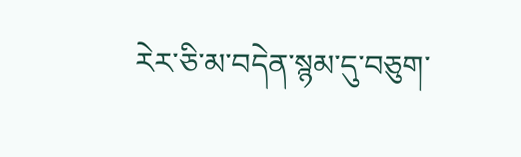རེར་ཅི་མ་བདེན་སྙམ་དུ་བཅུག་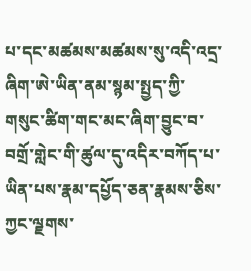པ་དང་མཚམས་མཚམས་སུ་འདི་འདྲ་ཞིག་ཨེ་ཡིན་ནམ་སྙམ་སྤྱད་ཀྱི་གསུང་ཚིག་གང་མང་ཞིག་བྱུང་བ་བགྲོ་གླེང་གི་ཚུལ་དུ་འདིར་བཀོད་པ་ཡིན་པས་རྣམ་དཔྱོད་ཅན་རྣམས་ཅིས་ཀྱང་ལྗགས་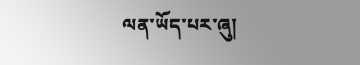ལན་ཡོད་པར་ཞུ།